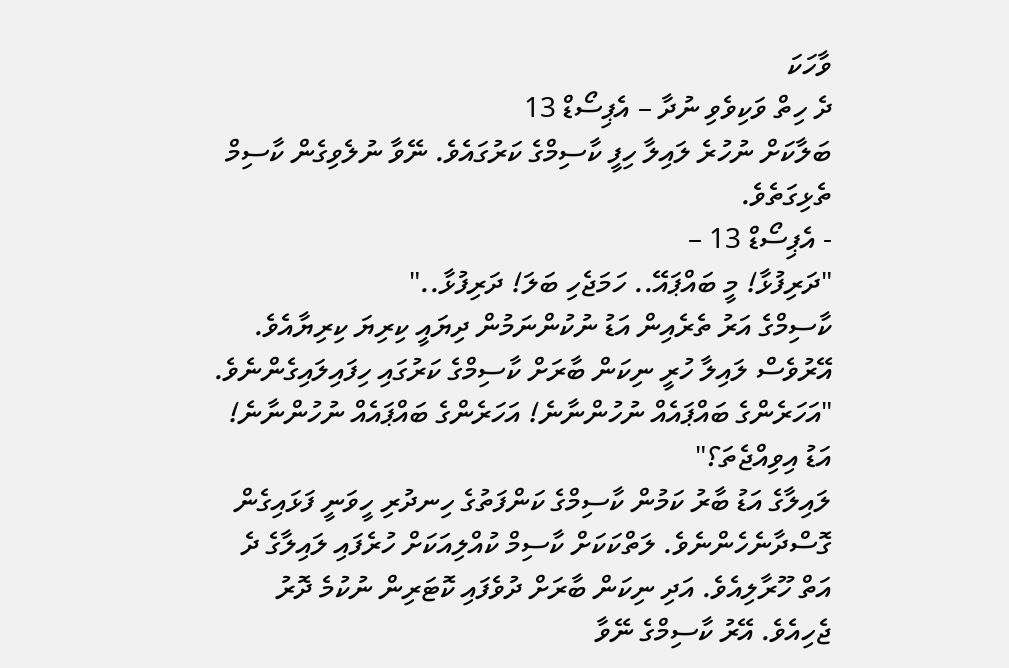ވާހަކަ
ދެ ހިތް ވަކިވެވި ނުދާ – އެޕިސޯޑް 13
ބަލާކަށް ނުހުރެ ލައިލާ ހިފީ ކާސިމްގެ ކަރުގައެވެ. ނޭވާ ނުލެވިގެން ކާސިމް ތެޅިގަތެވެ.
- އެޕިސޯޑް 13 –
"ދަރިފުޅާ! މީ ބައްޕައޭ.. ހަމަޖެހި ބަލަ! ދަރިފުޅާ.."
ކާސިމްގެ އަރު ތެރެއިން އަޑު ނުކުންނަމުން ދިޔައީ ކިރިޔަ ކިރިޔާއެވެ. އޭރުވެސް ލައިލާ ހުރީ ނިކަން ބާރަށް ކާސިމްގެ ކަރުގައި ހިފައިލައިގެންނެވެ.
"އަހަރެންގެ ބައްޕައެއް ނުހުންނާނެ! އަހަރެންގެ ބައްޕައެއް ނުހުންނާނެ! އަޑު އިވިއްޖެތަ؟"
ލައިލާގެ އަޑު ބާރު ކަމުން ކާސިމްގެ ކަންފަތުގެ ހިނދުރި ހީވަނީ ފަޅައިގެން ގޮސްދާނެހެންނެވެ. ލަތްކަކަށް ކާސިމް ކުއްލިއަކަށް ހުރެފައި ލައިލާގެ ދެ އަތް ހޫރާލިއެވެ. އަދި ނިކަން ބާރަށް ދުވެފައި ކޮޓަރިން ނުކުމެ ދޮރު ޖެހިއެވެ. އޭރު ކާސިމްގެ ނޭވާ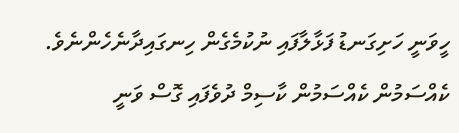ހީވަނީ ހަށިގަނޑު ފަޅާލާފައި ނުކުމެގެން ހިނގައިދާނެހެންނެވެ. ކެއްސަމުން ކެއްސަމުން ކާސިމް ދުވެފައި ގޮސް ވަނީ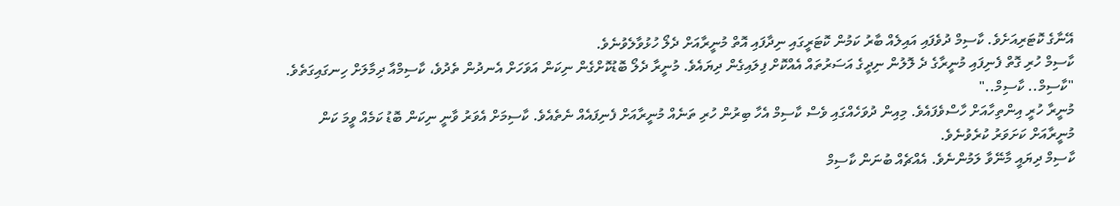އޭނާގެ ކޮޓަރިއަށެވެ. ކާސިމް ދުވެފައި އައިލެއް ބާރު ކަމުން ކޮޓަރީގައި ނިދާފައި އޮތް މުނީރާއަށް ދެލޯ ހުޅުވާލެވުނެވެ.
ކާސިމް ހުރި ގޮތް ފެނިފައި މުނީރާގެ ދެ ލޮލުން ނިދީގެ އަސަރުތައް އެއްކޮށް ފިލައިގެން ދިޔައެވެ. މުނީރާ ދެލޯ ބޮޑުކޮށްގެން ނިކަން އަވަހަށް އެނދުން ތެދުވެ، ކާސިމްއާ ދިމާލަށް ހިނގައިގަތެވެ.
"ކާސިމް.. ކާސިމް.."
މުނީރާ ހުރީ އިންތިހާއަށް ހާސްވެފައެވެ. މިއިން ދުވަހެއްގައި ވެސް ކާސިމް އެހާ ބިރުން ހުރި ތަނެއް މުނީރާއަށް ފެނިފައެއް ނެތެއެވެ. ކާސިމަށް އެވަރު ވާނީ ނިކަން ބޮޑު ކަމެއް ވީމަ ކަން މުނީރާއަށް ކަށަވަރު ކުރެވުނެވެ.
ކާސިމް ދިޔައީ މާނޭވާ ލަމުންނެވެ. އެއްޗެއް ބުނަން ކާސިމް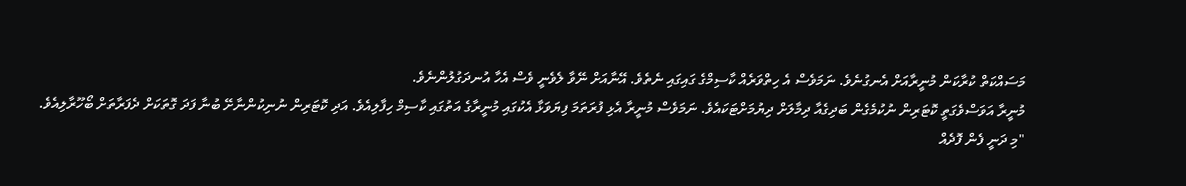މަސައްކަތް ކުރާކަން މުނީރާއަށް އެނގުނެވެ. ނަމަވެސް އެ ހިތްވަރެއް ކާސިމްގެ ގައިގައި ނެތެވެ. އޭނާއަށް ނޭވާ ލެވެނީ ވެސް އެހާ އުނދަގުލުންނެވެ.
މުނީރާ އަވަސްވެގަތީ ކޮޓަރިން ނުކުމެގެން ބަދިގެއާ ދިމާލަށް ދިޔުމަށްޓަކައެވެ. ނަމަވެސް މުނީރާ އެޅި ފުރަތަމަ ފިޔަވަޅާ އެކުގައި މުނީރާގެ އަތުގައި ކާސިމް ހިފާލިއެވެ. އަދި ކޮޓަރިން ނުނިކުންނާށޭ ބުނާ ފަދަ ގޮތަކަށް ދެފަރާތަށް ބޯހޫރާލިއެވެ.
"މި ދަނީ ފެން ފޮދެއް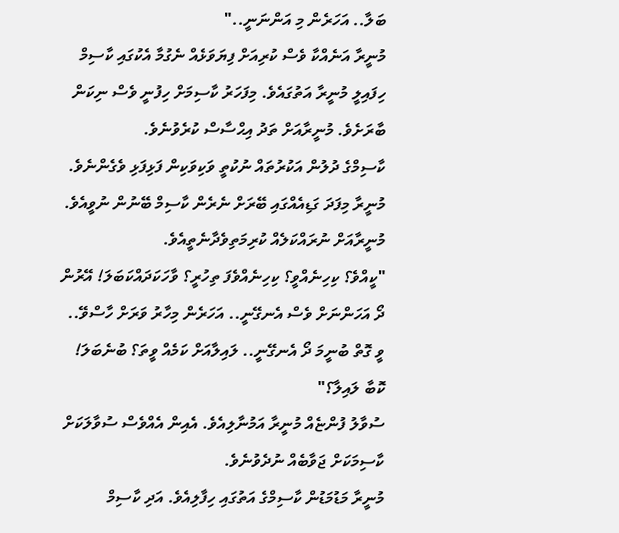ބަލާ.. އަހަރެން މި އަންނަނީ.."
މުނީރާ އަނެއްކާ ވެސް ކުރިއަށް ފިޔަވަޅެއް ނެގުމާ އެކުގައި ކާސިމް ހިފައިލީ މުނީރާ އަތުގައެވެ. މިފަހަރު ކާސިމަށް ހިފުނީ ވެސް ނިކަން ބާރަށެވެ. މުނީރާއަށް ތަދު އިޙްސާސް ކުރެވުނެވެ.
ކާސިމްގެ ދުލުން އަކުރުތައް ނުކުތީ ވަކިވަކިން ފަޅިފަޅި ވެގެންނެވެ. މުނީރާ މިފަދަ ގަޑިއެއްގައި ބޭރަށް ނެރެން ކާސިމް ބޭނުން ނުވީއެވެ. މުނީރާއަށް ނުރައްކަލެއް ކުރިމަތިވެދާނެތީއެވެ.
"ކީއްވެ؟ ކިހިނެއްވީ؟ ކިހިނެއްވެފަ ތިހުރީ؟ ވާހަކަދައްކަބަލަ! އޭރުން ދޯ އަހަންނަށް ވެސް އެނގޭނީ.. އަހަރެން މިހާރު ވަރަށް ހާސްވޭ.. ވީ ގޮތް ބުނީމަ ދޯ އެނގޭނީ.. ލައިލާއަށް ކަމެއް ވީތަ؟ ބުނެބަލަ! ކޮބާ ލައިލާ؟"
ސުވާލު ފުންޏެއް މުނީރާ އަމުނާލިއެވެ. އެއިން އެއްވެސް ސުވާލަކަށް ކާސިމަކަށް ޖަވާބެއް ނުދެވުނެވެ.
މުނީރާ މަޑުމަޑުން ކާސިމްގެ އަތުގައި ހިފާލިއެވެ. އަދި ކާސިމް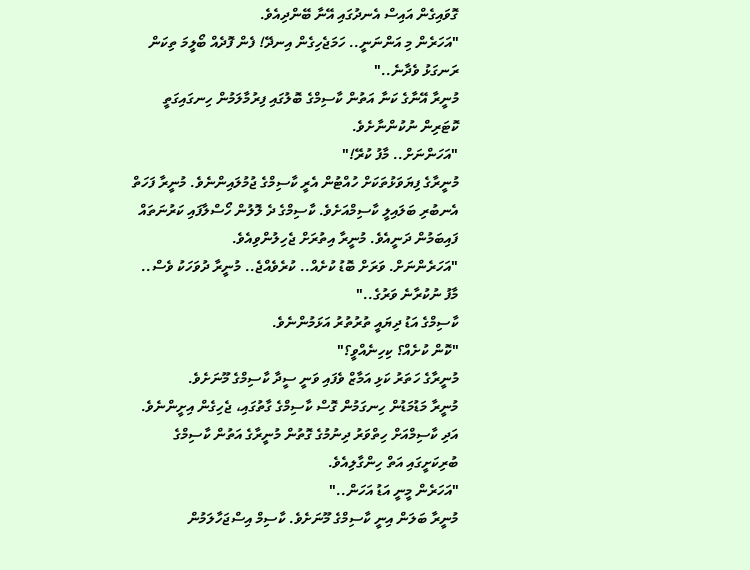ގޮވައިގެން އައިސް އެނދުގައި އޭނާ ބޭންދިއެވެ.
"އަހަރެން މި އަންނަނީ.. ހަމަޖެހިގެން އިނދޭ! ފެން ފޮދެއް ބޯލީމަ ތިކަން ރަނގަޅު ވެދާނެ.."
މުނީރާ އޭނާގެ ކަނާ އަތުން ކާސިމްގެ ބޮލުގައި ފިރުމާލަމުން ހިނގައިގަތީ ކޮޓަރިން ނުކުންނާށެވެ.
"އަހަންނަށް.. މާފު ކުރޭ!"
މުނީރާގެ ފިޔަވަޅުތަކަށް ހުއްޓުން އެރީ ކާސިމްގެ ޖުމުލައިންނެވެ. މުނީރާ ފަހަތް އެނބުރި ބަލައިލީ ކާސިމްއަށެވެ. ކާސިމްގެ ދެ ލޮލުން ހޯސްލާފައި ކަރުނަތައް ފައިބަމުން ދަނީއެވެ. މުނީރާ އިތުރަށް ޖެހިލުންވިއެވެ.
"އަހަރެންނަށް. ވަރަށް ބޮޑު ކުށެއް.. ކުރެވެއްޖެ.. މުނީރާ ދުވަހަކު ވެސް.. މާފު ނުކުރާނެ ވަރުގެ.."
ކާސިމްގެ އަޑު ދިޔައީ ތުރުތުރު އަޅަމުންނެވެ.
"ކޮން ކުށެއް؟ ކިހިނެއްވީ؟"
މުނީރާގެ ހަތަރު ކަޅި އަމާޒް ވެފައި ވަނީ ސީދާ ކާސިމްގެ މޫނަށެވެ.
މުނީރާ މަޑުމަޑުން ހިނގަމުން ގޮސް ކާސިމްގެ ގާތުގައި، ޖެހިގެން އިށީންނެވެ. އަދި ކާސިމްއަށް ހިތްވަރު ދިނުމުގެ ގޮތުން މުނީރާގެ އަތުން ކާސިމްގެ ބުރިކަށީގައި އަތް ހިންގާލިއެވެ.
"އަހަރެން މީނީ އަޑު އަހަން.."
މުނީރާ ބަލަން އިނީ ކާސިމްގެ މޫނަށެވެ. ކާސިމް އިސްޖަހާލަމުން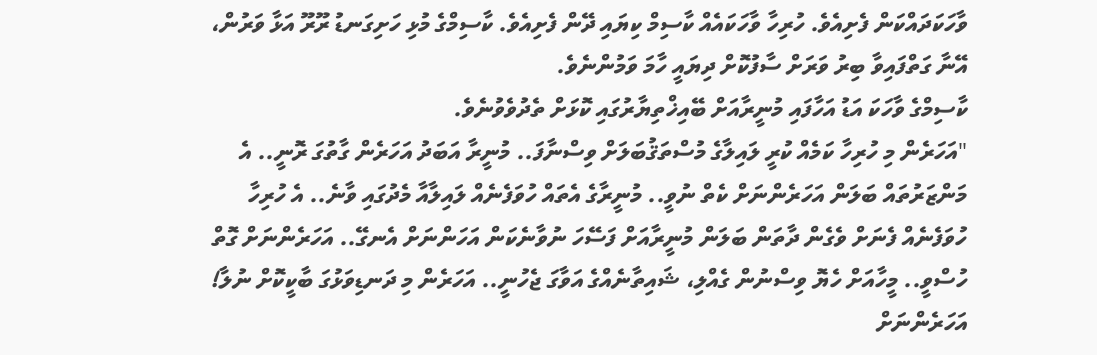ވާހަކަދައްކަން ފެށިއެވެ. ހުރިހާ ވާހަކައެއް ކާސިމް ކިޔައި ދޭން ފެށިއެވެ. ކާސިމްގެ މުޅި ހަށިގަނޑު ރޫރޫ އަޅާ ވަރުން، އޭނާ ގަތްފައިވާ ބިރު ވަރަށް ސާފުކޮށް ދިޔައީ ހާމަ ވަމުންނެވެ.
ކާސިމްގެ ވާހަކަ އަޑު އަހާފައި މުނީރާއަށް ބޭއިޚްތިޔާރުގައި ކޮޅަށް ތެދުވެވުނެވެ.
"އަހަރެން މި ހުރިހާ ކަމެއް ކުރީ ލައިލާގެ މުސްތަޤުބަލަށް ވިސްނާފަ.. މުނީރާ އަބަދު އަހަރެން ގާތުގަ ރޮނީ.. އެ މަންޒަރުތައް ބަލަން އަހަރެންނަށް ކެތް ނުވީ.. މުނީރާގެ އެތައް ހުވަފެނެއް ލައިލާއާ މެދުގައި ވާނެ.. އެ ހުރިހާ ހުވަފެނެއް ފެނަށް ވެގެން ދާތަން ބަލަން މުނީރާއަށް ފަސޭހަ ނުވާނެކަން އަހަންނަށް އެނގޭ.. އަހަރެންނަށް ގޮތް ހުސްވީ.. މީހާއަށް ހެޔޮ ވިސްނުން ގެއްލި، ޝައިތާނެއްގެ އަވާގަ ޖެހުނީ.. އަހަރެން މި ދަނޑިވަޅުގަ ބާކީކޮށް ނުލާ! އަހަރެންނަށް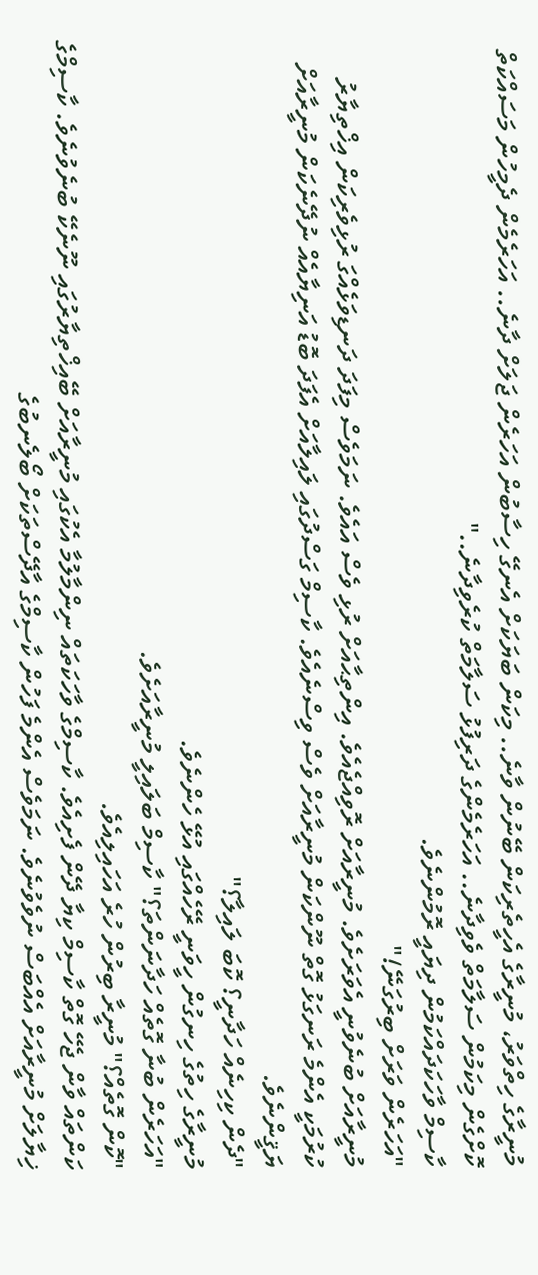މުނީރާގެ ހިތްވަރު، މުނީރާގެ އެހީތެރިކަން ބޭނުން ވާނެ.. މިކަން ބަޔަކަށް އެނގޭ ހިސާބުން އަހަރެން ޖަލަށް ދާނެ.. އަހަރެމެން ދެމީހުން މަސައްކަތް ކޮށްގެން މިކަމުން ސަލާމަތް ވެވިދާނެ.. އަހަރެމެންގެ ދަރިފުޅު ސަލާމަތް ކުރެވިދާނެ.."
ކާސިމް ވާހަކަދައްކަމުން ދިޔައީ ރޮމުންނެވެ.
"އަހަރެން ވަރަށް ބިރުގަނޭ!"
މުނީރާއަށް ބުނެވުނީ އެވަރަށެވެ. މުނީރާއަށް ރޮވިއްޖެއެވެ. އިންތިޙާއަށް ރުޅި ވެސް އައެވެ. ނަމަވެސް މިފަދަ ދަނޑިވަޅެއްގަ ރުޅިވެރިކަން އިޚްތިޔާރު ކުރުމަކީ އެންމެ ރަނގަޅު ގޮތް ނޫންކަން މުނީރާއަށް ވެސް ވިސްނެއެވެ. ކާސިމް ގަސްދުގައި ލައިލާއަށް އެފަދަ ބޮޑު އަނިޔާއެއް ނުދޭނެކަން މުނީރާއަށް ޔަޤީންނެވެ.
"ދެން ކިހިނެއް ހަދާނީ؟ ކޮބަ ލައިލާ؟"
މުނީރާގެ ހިތުގެ ހިނގުން ހީވަނީ ރޭހެއްގައި އުޅޭ ހެންނެވެ.
"އަހަރެން ބުނާ ގޮތެއް ހަދާނަންތަ؟" ކާސިމް ބަލައިލީ މުނީރާއަށެވެ.
"ކޮން ގޮތެއް؟" މުނީރާ ބިރުން ހުރެ އަހައިލިއެވެ.
ކަންތައް ވާން ޖެހޭ ގޮތް ކާސިމް ކިޔާ ދޭން ފެށިއެވެ. ކާސިމްގެ ވާހަކަތައް ނިންމާލުމާ އެކުގައި މުނީރާއަށް ބޭއިޚްތިޔާރުގައި ނޫނެކޭ ބުނެވުނެވެ. ކާސިމްގެ ޚިޔާލަށް މުނީރާއަށް އެއްބަސް ނުވެވުނެވެ. ނަމަވެސް އެންމެ ފަހުން ކާސިމްގެ އާދޭސްތަކަށް ބޯލެނބުގެ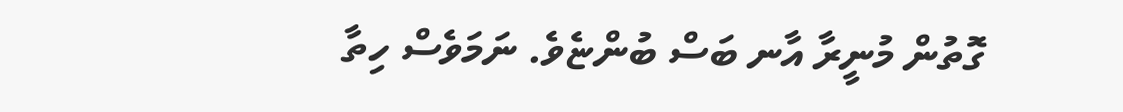ގޮތުން މުނީރާ އާނ ބަސް ބުންޏެވެ. ނަމަވެސް ހިތާ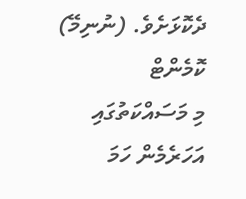ދެކޮޅަށެވެ. (ނުނިމޭ)
ކޮމެންޓް
މި މަސައްކަތުގައި އަހަރެމެން ހަމަ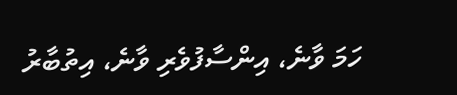ހަމަ ވާނެ، އިންސާފުވެރި ވާނެ، އިތުބާރު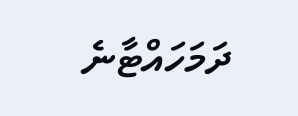ދަމަހައްޓާނެ